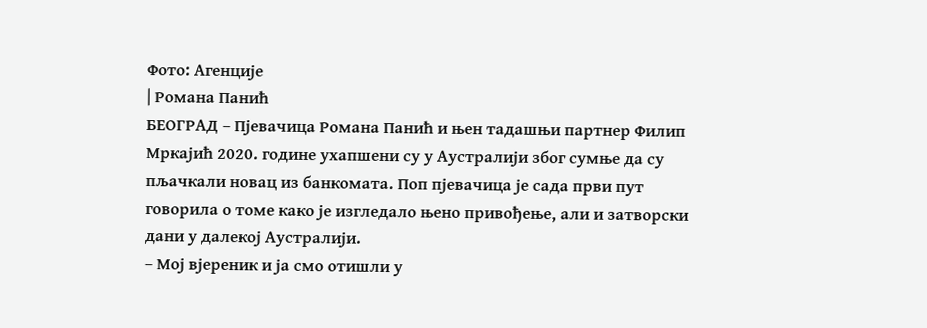Фото: Агенције
| Романа Панић
БЕОГРАД – Пјевачица Романа Панић и њен тадашњи партнер Филип Мркајић 2020. године ухапшени су у Аустралији због сумње да су пљачкали новац из банкомата. Поп пјевачица је сада први пут говорила о томе како је изгледало њено привођење, али и затворски дани у далекој Аустралији.
– Мој вјереник и ја смо отишли у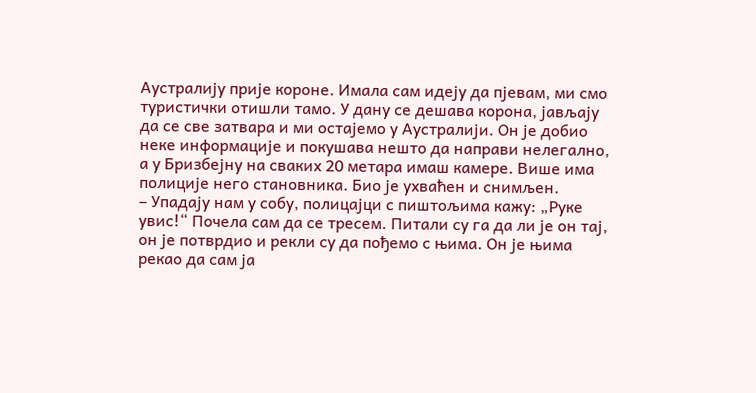Аустралију прије короне. Имала сам идеју да пјевам, ми смо туристички отишли тамо. У дану се дешава корона, јављају да се све затвара и ми остајемо у Аустралији. Он је добио неке информације и покушава нешто да направи нелегално, а у Бризбејну на сваких 20 метара имаш камере. Више има полиције него становника. Био је ухваћен и снимљен.
– Упадају нам у собу, полицајци с пиштољима кажу: „Руке увис!“ Почела сам да се тресем. Питали су га да ли је он тај, он је потврдио и рекли су да пођемо с њима. Он је њима рекао да сам ја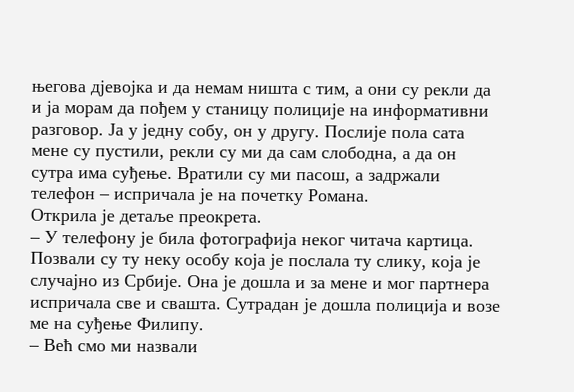његова дјевојка и да немам ништа с тим, а они су рекли да и ја морам да пођем у станицу полиције на информативни разговор. Ја у једну собу, он у другу. Послије пола сата мене су пустили, рекли су ми да сам слободна, а да он сутра има суђење. Вратили су ми пасош, а задржали телефон – испричала је на почетку Романа.
Открила је детаље преокрета.
– У телефону је била фотографија неког читача картица. Позвали су ту неку особу која је послала ту слику, која је случајно из Србије. Она је дошла и за мене и мог партнера испричала све и свашта. Сутрадан је дошла полиција и возе ме на суђење Филипу.
– Већ смо ми назвали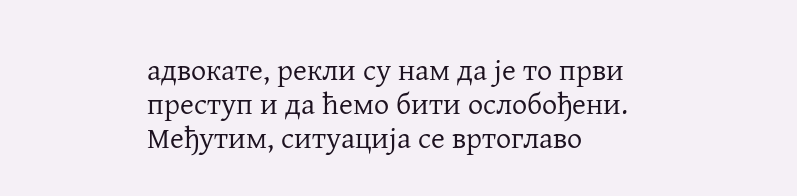адвокате, рекли су нам да је то први преступ и да ћемо бити ослобођени. Међутим, ситуација се вртоглаво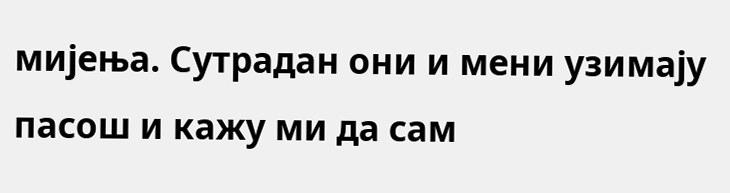мијења. Сутрадан они и мени узимају пасош и кажу ми да сам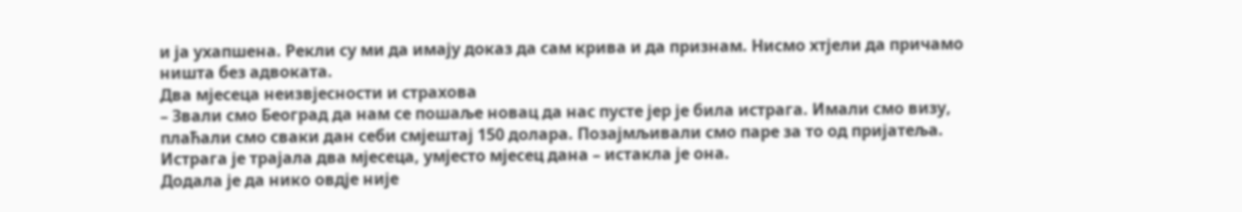и ја ухапшена. Рекли су ми да имају доказ да сам крива и да признам. Нисмо хтјели да причамо ништа без адвоката.
Два мјесеца неизвјесности и страхова
– Звали смо Београд да нам се пошаље новац да нас пусте јер је била истрага. Имали смо визу, плаћали смо сваки дан себи смјештај 150 долара. Позајмљивали смо паре за то од пријатеља. Истрага је трајала два мјесеца, умјесто мјесец дана – истакла је она.
Додала је да нико овдје није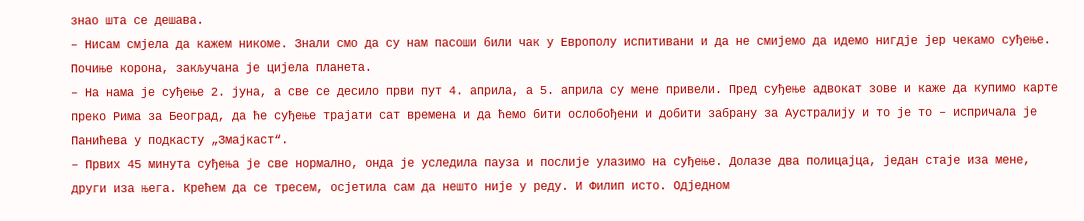знао шта се дешава.
– Нисам смјела да кажем никоме. Знали смо да су нам пасоши били чак у Европолу испитивани и да не смијемо да идемо нигдје јер чекамо суђење. Почиње корона, закључана је цијела планета.
– На нама је суђење 2. јуна, а све се десило први пут 4. априла, а 5. априла су мене привели. Пред суђење адвокат зове и каже да купимо карте преко Рима за Београд, да ће суђење трајати сат времена и да ћемо бити ослобођени и добити забрану за Аустралију и то је то – испричала је Панићева у подкасту „Змајкаст“.
– Првих 45 минута суђења је све нормално, онда је уследила пауза и послије улазимо на суђење. Долазе два полицајца, један стаје иза мене, други иза њега. Крећем да се тресем, осјетила сам да нешто није у реду. И Филип исто. Одједном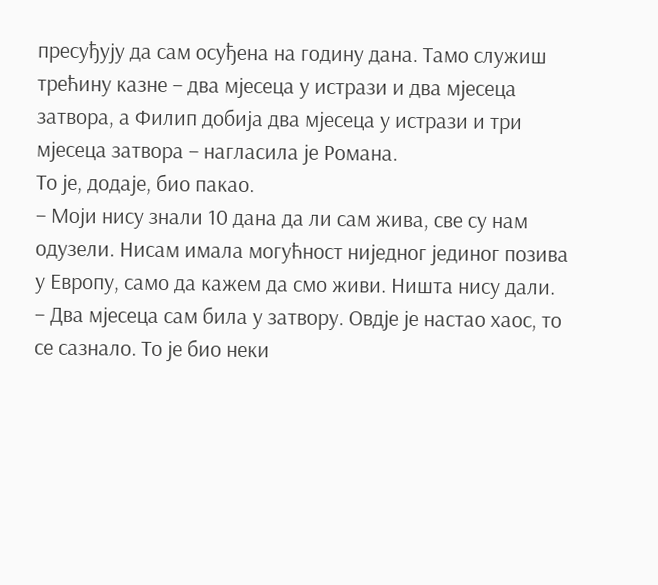пресуђују да сам осуђена на годину дана. Тамо служиш трећину казне – два мјесеца у истрази и два мјесеца затвора, а Филип добија два мјесеца у истрази и три мјесеца затвора – нагласила је Романа.
То је, додаје, био пакао.
– Моји нису знали 10 дана да ли сам жива, све су нам одузели. Нисам имала могућност ниједног јединог позива у Европу, само да кажем да смо живи. Ништа нису дали.
– Два мјесеца сам била у затвору. Овдје је настао хаос, то се сазнало. То је био неки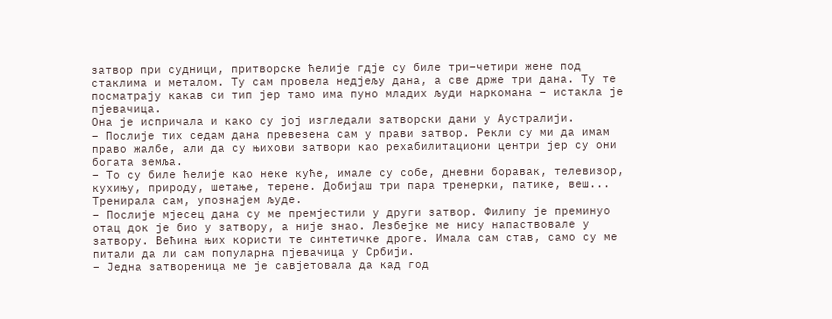затвор при судници, притворске ћелије гдје су биле три–четири жене под стаклима и металом. Ту сам провела недјељу дана, а све држе три дана. Ту те посматрају какав си тип јер тамо има пуно младих људи наркомана – истакла је пјевачица.
Она је испричала и како су јој изгледали затворски дани у Аустралији.
– Послије тих седам дана превезена сам у прави затвор. Рекли су ми да имам право жалбе, али да су њихови затвори као рехабилитациони центри јер су они богата земља.
– То су биле ћелије као неке куће, имале су собе, дневни боравак, телевизор, кухињу, природу, шетање, терене. Добијаш три пара тренерки, патике, веш... Тренирала сам, упознајем људе.
– Послије мјесец дана су ме премјестили у други затвор. Филипу је преминуо отац док је био у затвору, а није знао. Лезбејке ме нису напаствовале у затвору. Већина њих користи те синтетичке дроге. Имала сам став, само су ме питали да ли сам популарна пјевачица у Србији.
– Једна затвореница ме је савјетовала да кад год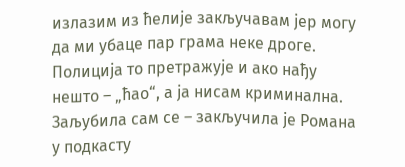излазим из ћелије закључавам јер могу да ми убаце пар грама неке дроге. Полиција то претражује и ако нађу нешто – „ћао“, а ја нисам криминална. Заљубила сам се – закључила је Романа у подкасту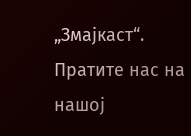„Змајкаст“.
Пратите нас на нашој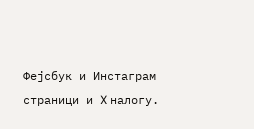Фејсбук и Инстаграм страници и X налогу.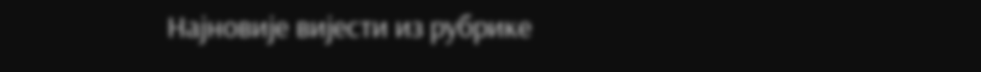Најновије вијести из рубрике